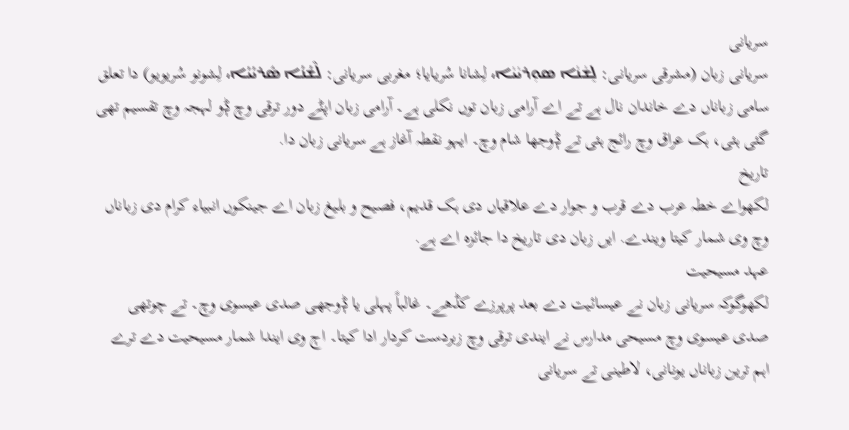سریانی
سریانی زبان (مشرقی سریانی: ܠܸܫܵܢܵܐ ܣܘܼܪܝܵܝܵܐ، لِشانا سُريايا؛ مغربی سریانی: ܠܶܫܳܢܳܐ ܣܽܪܝܳܝܳܐ، لِشونو سُريويو) دا تعلق سامی زباناں دے خاندان نال ہے تے اے آرامی زبان توں نکلی ہے۔ آرامی زبان اپݨے دور ترقی وچ ݙو لہجہ وچ تقسیم تھی گئی ہئی، ہک عراق وچ رائج ہئی تے ݙوجھا شام وچ۔ ایہو نقطہ آغاز ہے سریانی زبان دا.
تاریخ
لکھواے خطہ عرب دے قرب و جوار دے علاقیاں دی ہک قدیم، فصیح و بلیغ زبان اے جینکوں انبیاء کرام دی زباناں وچ وی شمار کیتا ویندے. ایں زبان دی تاریخ دا جائزہ اے ہے.
عہد مسیحیت
لکھوگوکہ سریانی زبان نے عیسائیت دے بعد پرپرزے کڈھے۔ غالباً پہلی یا ݙوجھی صدی عیسوی وچ۔ تے چوتھی صدی عیسوی وچ مسیحی مدارس نے ایندی ترقی وچ زبردست کردار ادا کیتا۔ اڄ وی ایندا شمار مسیحیت دے ترے اہم ترین زباناں یونانی، لاطینی تے سریانی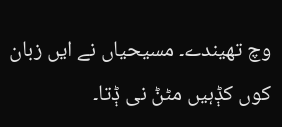وچ تھیندے۔ مسیحیاں نے ایں زبان کوں کݙہیں مٹݨ نی ݙتا۔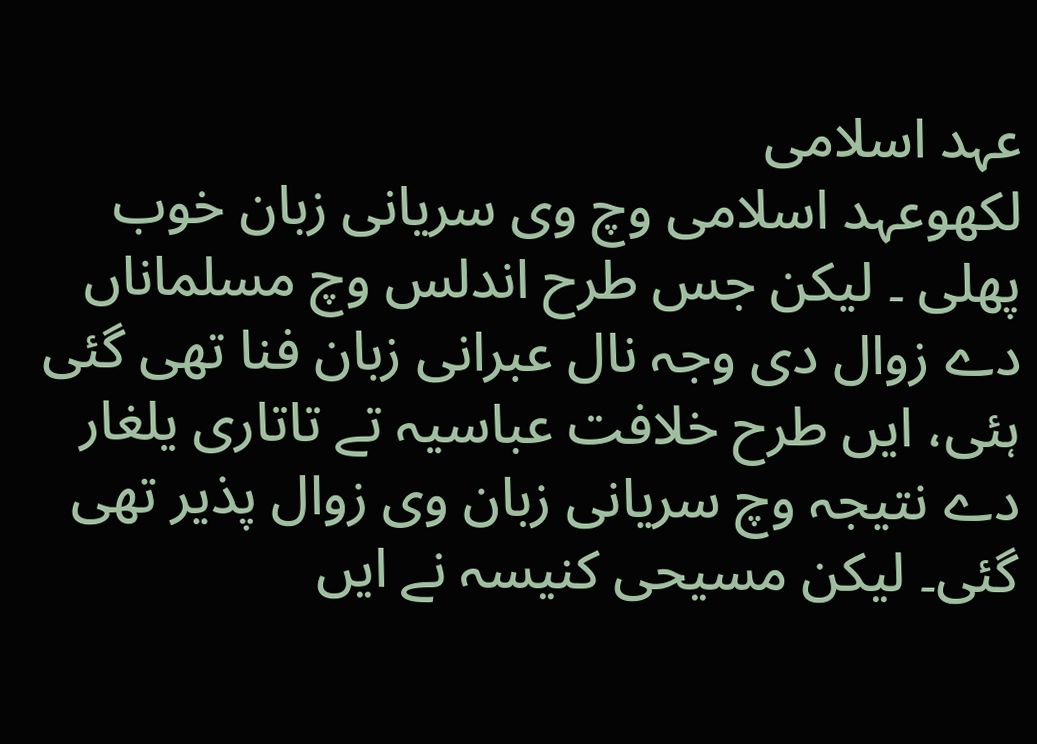عہد اسلامی
لکھوعہد اسلامی وچ وی سریانی زبان خوب پھلی ۔ لیکن جس طرح اندلس وچ مسلماناں دے زوال دی وجہ نال عبرانی زبان فنا تھی گئی ہئی، ایں طرح خلافت عباسیہ تے تاتاری یلغار دے نتیجہ وچ سریانی زبان وی زوال پذیر تھی گئی۔ لیکن مسیحی کنیسہ نے ایں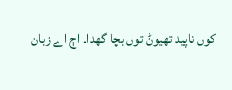کوں ناپید تھیوݨ توں بچا گھدا۔ اڄ اے زبان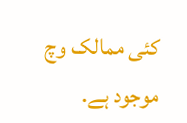کئی ممالک وچ موجود ہے.